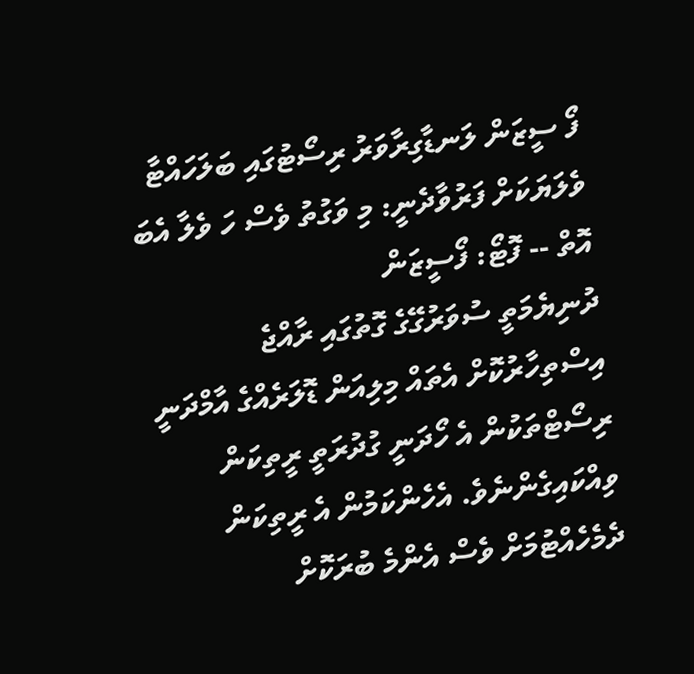ފޯ ސީޒަން ލަނޑާގިރާވަރު ރިސޯޓުގައި ބަލަހައްޓާ ވެލަޔަކަށް ފަރުވާދެނީ: މި ވަގުތު ވެސް ހަ ވެލާ އެބަ އޮތް -- ފޮޓޯ: ފޯސީޒަން
ދުނިޔެމަތީ ސުވަރުގޭގެ ގޮތުގައި ރާއްޖެ އިސްތިހާރުކޮށް އެތައް މިލިއަން ޑޮލަރެއްގެ އާމްދަނީ ރިސޯޓްތަކުން އެ ހޯދަނީ ގުދުރަތީ ރީތިކަން ވިއްކައިގެންނެވެ. އެހެންކަމުން އެ ރީތިކަން ދެމެހެއްޓުމަށް ވެސް އެންމެ ބުރަކޮށް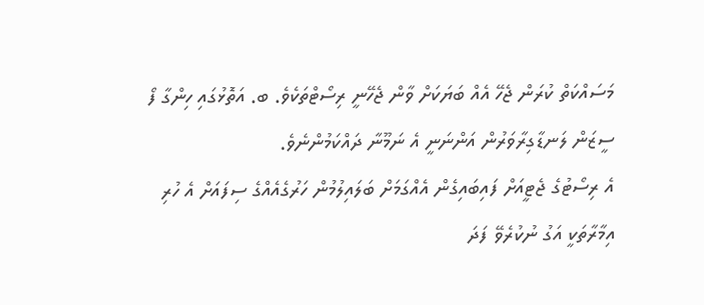މަސައްކަތް ކުރަން ޖެހޭ އެއް ބަޔަކަށް ވާން ޖެހޭނީ ރިސޯޓްތަކެވެ. ބ. އަތޮޅުގައި ހިންގާ ފޯ ސީޒަން ލަނޑާގިރާވަރުން އަންނަނީ އެ ނަމޫނާ ދައްކަމުންނެވެ.
އެ ރިސޯޓުގެ ޖެޓީއަށް ފައިބައިގެން އެއްގަމަށް ބަލައިލުމުން ހަރުގެއެއްގެ ސިފައަށް އެ ހުރި އިމާރާތަކީ އަގު ނުކުރެވޭ ފަދަ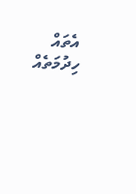އެތައް ހިދުމަތެއް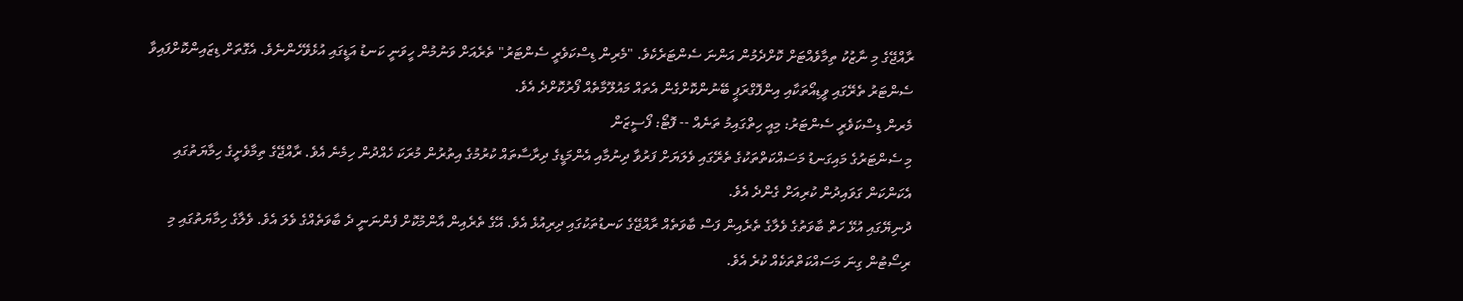ރާއްޖޭގެ މި ނާޒުކު ތިމާވެއްޓަށް ކޮށްދެމުން އަންނަ ސެންޓަރެކެވެ. "މެރިން ޑިސްކަވެރީ ސެންޓަރު" ތެރެއަށް ވަނުމުން ހީވަނީ ކަނޑު އަޑީގައި އުޅެވޭހެންނެވެ. އެގޮތަށް ޑިޒައިންކޮށްފައިވާ ސެންޓަރު ތެރޭގައި ވީޑިއޯތަކާއި އިންފޮގްރަޕީ ބޭނުންކޮށްގެން އެތައް މައުލޫމާތެއް ފޯރުކޮށްދެ އެވެ.
މެރން ޑިސްކަވެރީ ސެންޓަރު: މިއީ ހިތްގައިމު ތަނެއް -- ފޮޓޯ: ފޯސީޒަން
މި ސެންޓަރުގެ މައިގަނޑު މަސައްކަތްތަކުގެ ތެރޭގައި ވެލަޔަށް ފަރުވާ ދިނުމާއި އެންމަޑީގެ ދިރާސާތައް ކުރުމުގެ އިތުރުން މުރަކަ ހެއްދުން ހިމެނެ އެވެ. ރާއްޖޭގެ ތިމާވެށީގެ ހިމާޔަތުގައި އެކަންކަން ގަވައިދުން ކުރިއަށް ގެންދެ އެވެ.
ދުނިޔޭގައި އުޅޭ ހަތް ބާވަތުގެ ވެލާގެ ތެރެއިން ފަސް ބާވަތެއް ރާއްޖޭގެ ކަނޑުތަކުގައި ދިރިއުޅެ އެވެ. އޭގެ ތެރެއިން އާންމުކޮށް ފެންނަނީ ދެ ބާވަތެއްގެ ވެލަ އެވެ. ވެލާގެ ހިމާޔަތުގައި މި ރިސޯޓުން ގިނަ މަސައްކަތްތަކެއް ކުރެ އެވެ.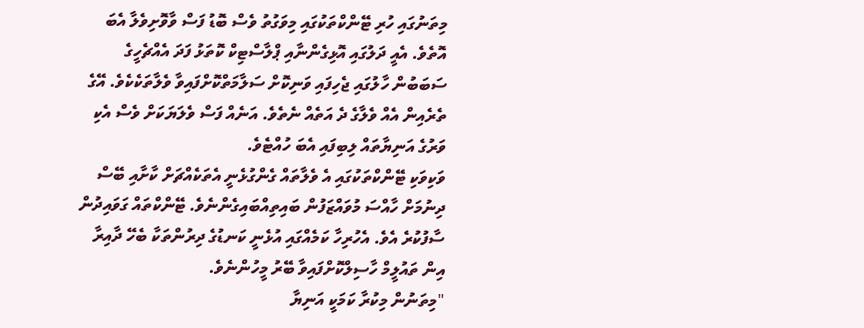މިތަނުގައި ހުރި ޓޭންކްތަކުގައި މިވަގުތު ވެސް ބޮޑު ފަސް ވާވޮށިވެލާ އެބަ އޮތެވެ. އެއީ ދަލުގައި އޮޅިގެންނާއި ޕްލާސްޓިކް ކޮތަޅު ފަދަ އެއްޗެހީގެ ސަބަބުން ހާލުގައި ޖެހިފައި ވަނިކޮށް ސަލާމަތްކޮށްފައިވާ ވެލާތަކެކެވެ. އޭގެ ތެރެއިން އެއް ވެލާގެ ދެ އަތެއް ނެތެވެ. އަނެއް ފަސް ވެލަޔަކަށް ވެސް އެކި ވަރުގެ އަނިޔާތައް ލިބިފައި އެބަ ހުއްޓެވެ.
ވަކިވަކި ޓޭންކްތަކުގައި އެ ވެލާތައް ގެންގުޅެނީ އެތަކެއްޗަށް ކާށާއި ބޭސް ދިނުމަށް ހާއްސަ މުވައްޒަފުން ބައިތިއްބައިގެންނެވެ. ޓޭންކްތައް ގަވައިދުން ސާފުކުރެ އެވެ. އެހުރިހާ ކަމެއްގައި އުޅެނީ ކަނޑުގެ ދިރުންތަކާ ބެހޭ ދާއިރާ އިން ތައުލީމް ހާސިލްކޮށްފައިވާ ބޭރު މީހުންނެވެ.
"މިތަނުން މިކުރާ ކަމަކީ އަނިޔާ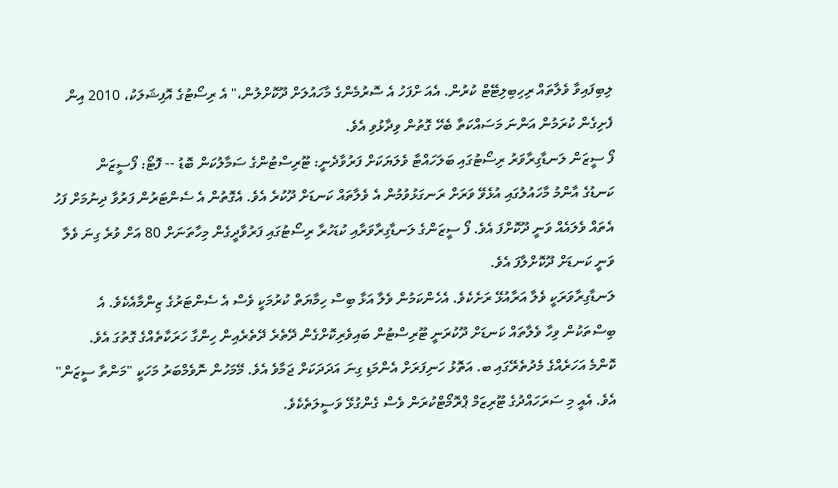ލިބިފައިވާ ވެލާތައް ރިހިބިލިޓޭޓް ކުރުން. އެއަ ށްފަހު އެ ސޮރުމެންގެ މާހައުލަށް ދޫކޮށްލުން،" އެ ރިސޯޓުގެ އޮފިޝަލަކު، 2010 އިން ފެށިގެން ކުރަމުން އަންނަ މަސައްކަތާ ބެހޭ ގޮތުން ވިދާޅުވި އެވެ.
ފޯ ސީޒަން ލަނޑާގިރާވަރު ރިސޯޓުގައި ބަލަހައްޓާ ވެލަޔަކަށް ފަރުވާދެނީ: ޓޫރިސްޓުންގެ ސަމާލުކަން ބޮޑު -- ފޮޓޯ: ފޯސީޒަން
ކަނޑުގެ އާންމު މާހައުލުގައި އުޅެވޭ ވަރަށް ރަނގަޅުވުމުން އެ ވެލާތައް ކަނޑަށް ދޫކުރެ އެވެ. އެގޮތުން އެ ސެންޓަރުން ފަރުވާ ދިނުމަށް ފަހު އެތައް ވެލައެއް ވަނީ ދޫކޮށްފަ އެވެ. ފޯ ސީޒަންގެ ލަނޑާގިރާވަރާއި ކުޑަހުރާ ރިސޯޓުގައި ފަރުވާދީގެން މިހާތަނަށް 80 އަށް ވުރެ ގިނަ ވެލާ ވަނީ ކަނޑަށް ދޫކޮށްލާފަ އެވެ.
ލަނޑާގިރާވަރަކީ ވެލާ އަރާއުޅޭ ރަށެކެވެ. އެހެންކަމުން ވެލާ އަޅާ ބިސް ހިމާޔަތް ކުރުމަކީ ވެސް އެ ސެންޓަރުގެ ޒިންމާއެކެވެ. އެ ބިސްތަކުން ވިހާ ވެލާތައް ކަނޑަށް ދޫކުރަނީ ޓޫރިސްޓުން ބައިވެރިކޮށްގެން ދޭތެރެ ދޭތެރެއިން ހިންގާ ހަރަކާތެއްގެ ގޮތުގަ އެވެ.
ކޮންމެ އަހަރެއްގެ މެދުތެރޭގައި ބ. އަތޮޅު ހަނިފަރަށް އެންމަޑި ގިނަ އަދަދަކަށް ޖަމާވެ އެވެ. މޭމަހުން ނޮވެމްބަރު މަހަކީ "މަންތާ ސީޒަން" އެވެ. އެއީ މި ސަރަހައްދުގެ ޓޫރިޒަމް ޕްރޮމޯޓްކުރަން ވެސް ގެންގުޅޭ ވަސީލަތެކެވެ.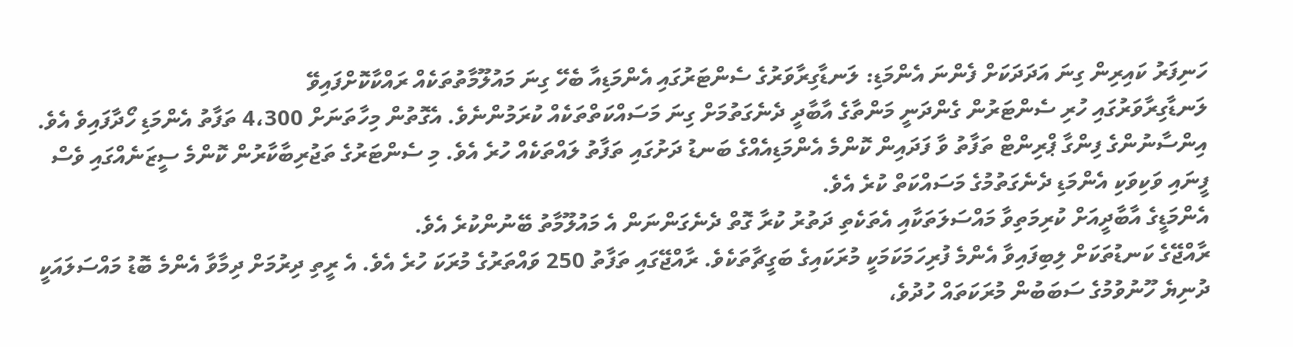ހަނިފަރު ކައިރިން ގިނަ އަދަދަކަށް ފެންނަ އެންމަޑި: ލަނޑާގިރާވަރުގެ ސެންޓަރުގައި އެންމަޑިއާ ބެހޭ ގިނަ މައުލޫމާތުތަކެއް ރައްކާކޮށްފައިވޭ
ލަނޑާގިރާވަރުގައި ހުރި ސެންޓަރުން ގެންދަނީ މަންތާގެ އާބާދީ ދެނެގަތުމަށް ގިނަ މަސައްކަތްތަކެއް ކުރަމުންނެވެ. އެގޮތުން މިހާތަނަށް 4،300 ތަފާތު އެންމަޑި ހޯދާފައިވެ އެވެ. އިންސާނުންގެ ފިންގާ ޕްރިންޓް ތަފާތު ވާ ފަދައިން ކޮންމެ އެންމަޑިއެއްގެ ބަނޑު ދަށުގައި ތަފާތު ލައްތަކެއް ހުރެ އެވެ. މި ސެންޓަރުގެ ތަޖުރިބާކާރުން ކޮންމެ ސީޒަނެއްގައި ވެސް ފީނައި ވަކިވަކި އެންމަޑި ދެނެގަތުމުގެ މަސައްކަތް ކުރެ އެވެ.
އެންމަޑީގެ އާބާދީއަށް ކުރިމަތިވާ މައްސަލަތަކާއި އެތަކެތި ދަތުރު ކުރާ ގޮތް ދެނެގަންނަން އެ މައުލޫމާތު ބޭނުންކުރެ އެވެ.
ރާއްޖޭގެ ކަނޑުތަކަށް ލިބިފައިވާ އެންމެ ފުރިހަމަކަމަކީ މުރަކައިގެ ބަގީޗާތަކެވެ. ރާއްޖޭގައި ތަފާތު 250 ވައްތަރުގެ މުރަކަ ހުރެ އެވެ. އެ ރީތި ދިރުމަށް ދިމާވާ އެންމެ ބޮޑު މައްސަލައަކީ ދުނިޔެ ހޫނުވުމުގެ ސަބަބުން މުރަކަތައް ހުދުވެ،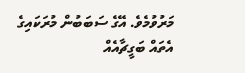މަރުވުމެވެ. އޭގެ ސަބަބުން މުރަކައިގެ އެތައް ބަގީޗާއެއް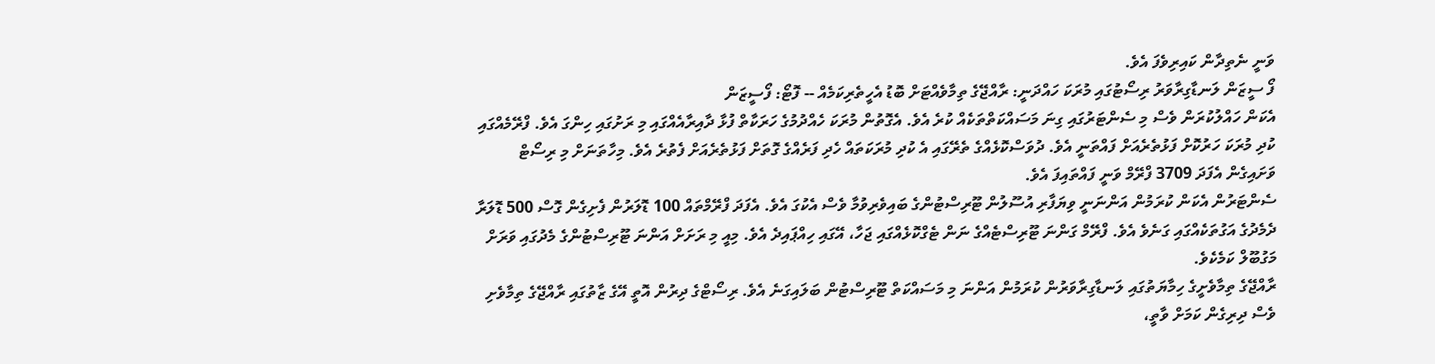ވަނީ ނެތިދާން ކައިރިވެފަ އެވެ.
ފޯ ސީޒަން ލަނޑާގިރާވަރު ރިސޯޓުގައި މުރަކަ ހައްދަނީ: ރާއްޖޭގެ ތިމާވެއްޓަށް ބޮޑު އެހީތެރިކަމެއް -- ފޮޓޯ: ފޯސީޒަން
އެކަން ހައްލުކުރަން ވެސް މި ސެންޓަރުގައި ގިނަ މަސައްކަތްތަކެއް ކުރެ އެވެ. އެގޮތުން މުރަކަ ހެއްދުމުގެ ހަރަކާތް ފުޅާ ދާއިރާއެއްގައި މި ރަށުގައި ހިންގަ އެވެ. ފްރޭމެއްގައި ކުދި މުރަކަ ހަރުކޮށް ފަޅުތެރެއަށް ފައްތަނީ އެވެ. ދުވަސްކޮޅެއްގެ ތެރޭގައި އެ ކުދި މުރަކަތައް ހެދި ފަރެއްގެ ގޮތަށް ފަޅުތެރެއަށް ފެތުރެ އެވެ. މިހާތަނަށް މި ރިސޯޓް ވަށައިގެން އެފަދަ 3709 ފްރޭމް ވަނީ ފައްތައިފަ އެވެ.
ސެންޓަރުން އެކަން ކުރަމުން އަންނަނީ ވިޔަފާރި އުސޫލުން ޓޫރިސްޓުންގެ ބައިވެރިވުމާ ވެސް އެކުގަ އެވެ. އެފަދަ ފްރޭމްތައް 100 ޑޮލަރުން ފެށިގެން ގޮސް 500 ޑޮލަރާ ދެމެދުގެ އަގުތަކެއްގައި ގަނެވެ އެވެ. ފްރޭމް ގަންނަ ޓޫރިސްޓެއްގެ ނަން ޓެގްކޮޅެއްގައި ޖަހާ، އޭގައި ހިއްޕައިދެ އެވެ. މިއީ މި ރަށަށް އަންނަ ޓޫރިސްޓުންގެ މެދުގައި ވަރަށް މަގުބޫލް ކަމެކެވެ.
ރާއްޖޭގެ ތިމާވެށީގެ ހިމާޔަތުގައި ލަނޑާގިރާވަރުން ކުރަމުން އަންނަ މި މަސައްކަތް ޓޫރިސްޓުން ބަލައިގަނެ އެވެ. ރިސޯޓްގެ ދިރުން އޮތީ އޭގެ ޒާތުގައި ރާއްޖޭގެ ތިމާވެށި ވެސް ދިރިގެން ކަމަށް ވާތީ،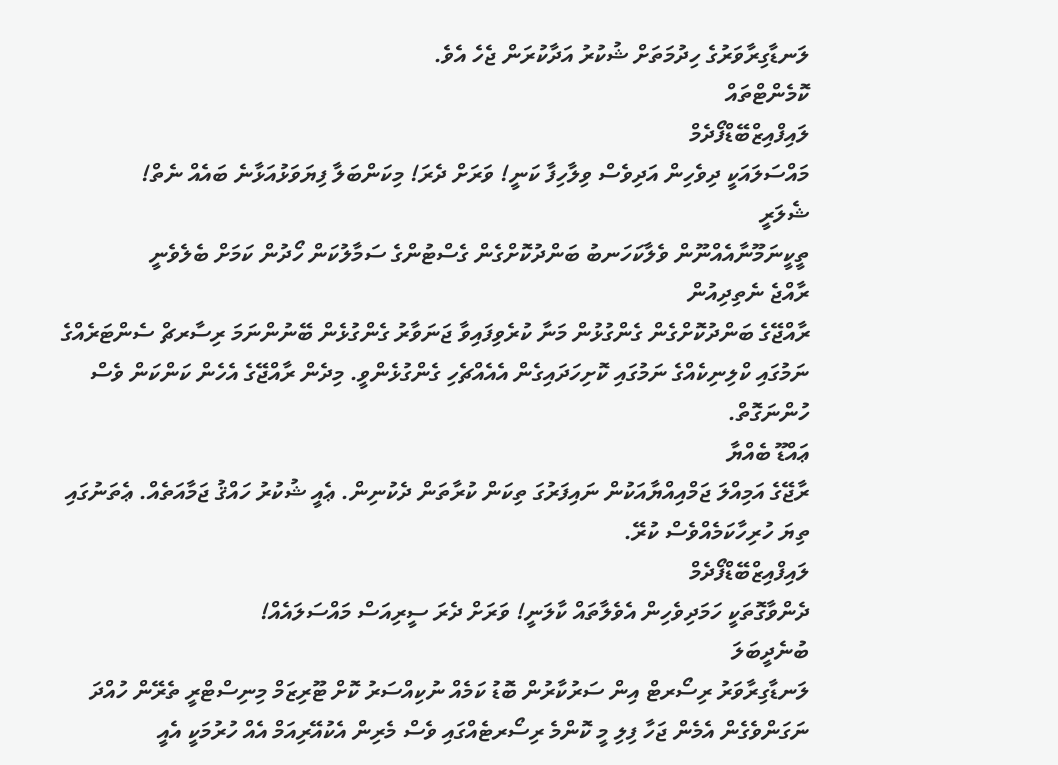ލަނޑާގިރާވަރުގެ ހިދުމަތަށް ޝުކުރު އަދާކުރަން ޖެހެ އެވެ.
ކޮމެންޓްތައް
ލައިފްއިޒްބޭޑްފޯދެމް
މައްސަލައަކީ ދިވެހިން އަދިވެސް ވިލާހިފާ ކަނީ! ވަރަށް ދެރަ! މިކަންބަލާ ފިޔަވަޅުއަޅާނެ ބައެއް ނެތް!
ޝެލަރީ
ތީކީނަމޫނާއެއްނޫން ވެލާކަހަނބު ބަންދުކޮށްގެން ގެސްޓުންގެ ސަމާލުކަން ހޯދުން ކަމަށް ބެލެވެނީ
ރާއްޖެ ނެތިދިއުން
ރާއްޖޭގެ ބަންދުކޮށްގެން ގެންގުޅުން މަނާ ކުރެވިފައިވާ ޖަނަވާރު ގެންގުޅެން ބޭނުންނަމަ ރިސާރޗް ސެންޓަރެއްގެ ނަމުގައި ކްލިނިކެއްގެ ނަމުގައި ކޮށިހަދައިގެން އެއެއްޗެހި ގެންގުޅެންވީ. މިދެން ރާއްޖޭގެ އެހެން ކަންކަން ވެސް ހުންނަގޮތް.
ޢައްޑޫ ބެއްޔާ
ރާޖޭގެ އަމިއްލަ ޖަމްއިއްޔާއަކުން ނައިފަރުގަ ތިކަން ކުރާތަން ދެކުނިން. ޢެއީ ޝުކުރު ހައްޤު ޖަމާއަތެއް. ޢެތަނުގައި ތިޔަ ހުރިހާކަމެއްވެސް ކުރޭ.
ލައިފްއިޒްބޭޑްފޯދެމް
ދެންވާގޮތަކީ ހަމަދިވެހިން އެވެލާތައް ކާލަނީ! ވަރަށް ދެރަ ސީރިއަސް މައްސަލައެއް!
ބުނެދީބަލަ
ލަނޑާގިރާވަރު ރިސޯރޓް އިން ސަރުކާރުން ބޮޑު ކަމެއް ނުކިއްސަރު ކޮށް ޓޫރިޒަމް މިނިސްޓްރީ ތެރޭން ހުއްދަ ނަގަންވެގެން އެމެން ޖަހާ ފިލި މީ ކޮންމެ ރިސޯރޓެއްގައި ވެސް މެރިން އެކުއޭރިއަމް އެއް ހުރުމަކީ އެއީ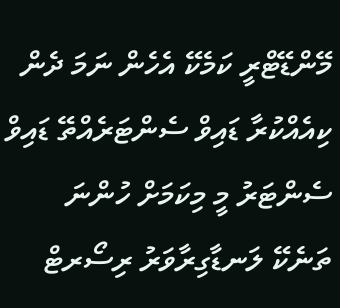މޭންޑޭޓްރީ ކަމެކޭ އެހެން ނަމަ ދެން ކިއެއްކުރާ ޑައިވް ސެންޓަރެއްތޭ ޑައިވް ސެންޓަރު މީ މިކަމަށް ހުންނަ ތަނެކޭ ލަނޑާގިރާވަރު ރިސޯރޓް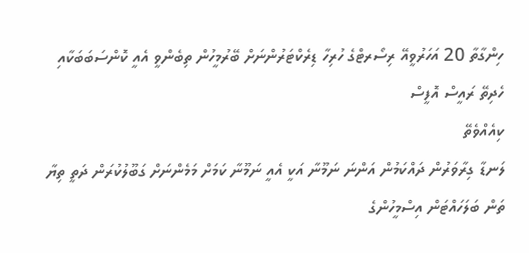ހިންގާތާ 20 އަހަރުވީއޭ ރިސޯރޓްގެ ހުރިހާ ޑިރެކްޓަރުންނަށް ބޭރުމީހުން ތިބެންވީ އެއީ ކޮންސަބަބަކާއި ހެދިތޭ ރައީސް އޮފީސް
ކިއެއްވެތޭ
ލަނޑާ ގިރާވަރުން ދައްކަމުން އަންނަ ނަމޫނާ އަކީ އެއީ ނަމޫނާ ކަމަށް މަމެންނަށް ގަބޫލުކުރަން ދަތީ ތިޔާ ތަން ބަލަހައްޓަން އިސްމީހުންގެ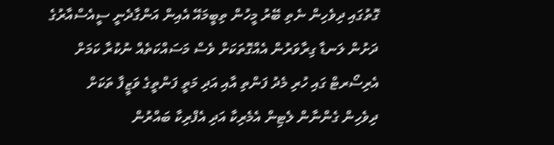ގޮތުގައި ދިވެހިން ނެތި ބޭރު މީހުން ތިބީމައޭ އެއިން އަންގާދެނީ ސީއެސްއާރުގެ ދަށުން ލަނޑާ ގިރާވަރުން އެއްގޮތަކަށް ވެސް މަސައްކަތެއް ނުކުރާ ކަމަށް އެރިސޯރޓް ގައި ހުރި މެދު ފަންތި އާއި އަދި މަތީ ފަންތީގެ ވަޒީފާ ތަކަށް ދިވެހިން ގެންނާން ލެޓިން އެމެރިކާ އަދި އެފްރިކާ ބައްރުން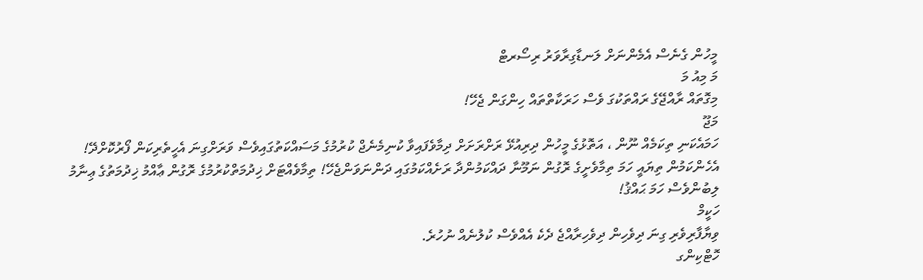މީހުން ގެނެސް އެމެންނަށް ލަނޑާގިރާވަރު ރިސޯރޓް
މަ މިއު މަ
މިގޮތައް ރާއްޖޭގެ ރައްތަކުގަ ވެސް ހަރަކާތްތައް ހިންގަން ޖެހޭ!
މަޖޫ
ހަމައެކަނި ތިކަމެއް ނޫން ، އަތޮޅުގެ މީހުން ދިރިއުޅޭ ރަށްރަށަށް ދިމާވެފައިވާ ކުނިމެނެޖް ކުރުމުގެ މަސައްކަތުގައިވެސް ވަރަށްގިނަ އެހީތެރިކަން ފޯރުކޮށްދޭ! އެހެންކަމުން ތިޔައީ ހަމަ ތިމާވެށީގެ ރޮގުން ނަމޫނާ ދައްކަމުންދާ ރަށެއްކަމުގައި ދަންނަވަންޖެހޭ! ތިމާވެއްޓަށް ޚިދުމަތްކުރުމުގެ ރޮގުން ޢާއްމު ޚިދުމަތުގެ ޢިނާމު ލިބުންވެސް ހަމަ ޙައްޤު!
ހަކީމް
ވިޔާފާރިވެރި ގިނަ ދިވެހިން ދިވެހިރާއްޖެ ދެކެ އެއްވެސް ކުލުނެއް ނުހުރެ.
ހޮޓްކިންގ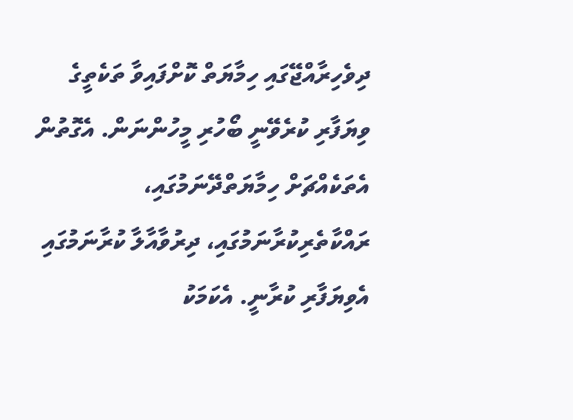ދިވެހިރާއްޖޭގައި ހިމާޔަތް ކޮށްފައިވާ ތަކެތީގެ ވިޔަފާރި ކުރެވޭނީ ބޯހުރި މީހުންނަން. އެގޮތުން އެތަކެއްޗަށް ހިމާޔަތްދޭނަމުގައި، ރައްކާތެރިކުރާނަމުގައި، ދިރުވާއާލާ ކުރާނަމުގައި އެވިޔަފާރި ކުރާނީ. އެކަމަކު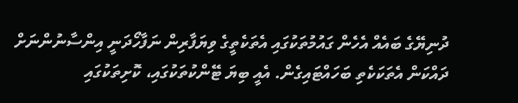ދުނިޔޭގެ ބައެއް އެހެން ގައުމުތަކުގައި އެތަކެތީގެ ވިޔަފާރިން ނަފާހޯދަނީ އިންސާނުންނަށް ދައްކަން އެތަކަކެތި ބަހައްޓައިގެން. އެއީ ބިޔަ ޓޭންކުތަކުގައި، ކޮށިތަކުގައި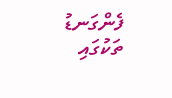ފެންގަނޑު ތަކުގައި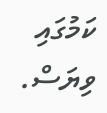ކަމުގައި ވިޔަސް.